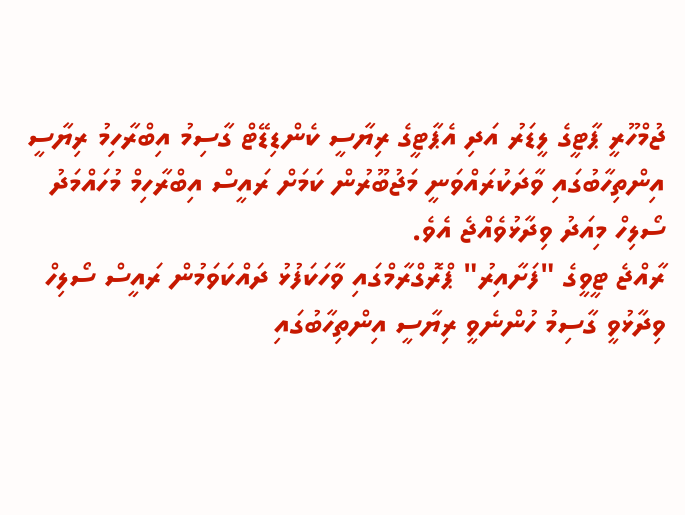ޖުމްހޫރީ ޕާޓީގެ ލީޑަރު އަދި އެޕާޓީގެ ރިޔާސީ ކެންޑިޑޭޓް ގާސިމު އިބްރާހިމު ރިޔާސީ އިންތިހާބުގައި ވާދަކުރައްވަނީ މަޖުބޫރުން ކަމަށް ރައީސް އިބްރާހިމް މުހައްމަދު ސޯލިހް މިއަދު ވިދާޅުވެއްޖެ އެވެ.
ރާއްޖެ ޓީވީގެ "ފަށާއިރު" ޕްރޮގްރާމްގައި ވާހަކަފުޅު ދައްކަވަމުން ރައީސް ސޯލިހް ވިދާޅުވީ ގާސިމު ހުންނެވީ ރިޔާސީ އިންތިހާބުގައި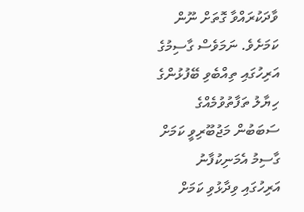ވާދަކުރައްވާ ގޮތަށް ނޫން ކަމަށެވެ. ނަމަވެސް ގާސިމުގެ އަރިހުގައި ތިއްބެވި ބޭފުޅުންގެ ހިޔާލު ތަފާތުވުމެއްގެ ސަބަބުން މަޖުބޫރިވީ ކަމަށް ގާސިމު އެމަނިކުފާނު އަރިހުގައި ވިދާޅުވި ކަމަށް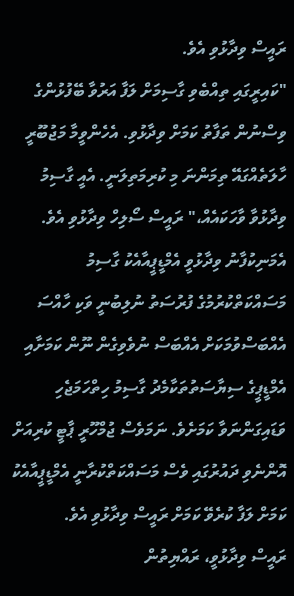ރައީސް ވިދާޅުވި އެވެ.
"ކައިރީގައި ތިއްބެވި ގާސިމަށް ލަފާ އަރުވާ ބޭފުޅުންގެ ވިސްނުން ތަފާތު ކަމަށް ވިދާޅުވި. އެހެންވީމާ މަޖުބޫރީ ހާލަތެއްގައޭ ތިމަންނަ މި ކުރިމަތިލަނީ. އެއީ ގާސިމު ވިދާޅުވާ ވާހަކައެއް،" ރައީސް ސޯލިހް ވިދާޅުވި އެވެ.
އެމަނިކުފާނު ވިދާޅުވީ އެމްޑީޕީއާއެކު ގާސިމު މަސައްކަތްކުރުމުގެ ފުރުސަތު ނުލިބުނީ ވަކި ހާއްސަ އެއްބަސްވުމަކަށް އެއްބަސް ނުވެވިގެން ނޫން ކަމަށާއި އެމްޑީޕީގެ ސިޔާސަތުތަކާމެދު ގާސިމު ހިތްހަމަޖެހި ވަޑައިގަންނަވާ ކަމަށެވެ. ނަމަވެސް ޖުމްހޫރީ ޕާޓީ ކުރިއަށް އޮންނެވި ދައުރުގައި ވެސް މަސައްކަތްކުރާނީ އެމްޑީޕީއާއެކު ކަމަށް ލަފާ ކުރެވޭ ކަމަށް ރައީސް ވިދާޅުވި އެވެ.
ރައީސް ވިދާޅުވީ، ރައްޔިތުން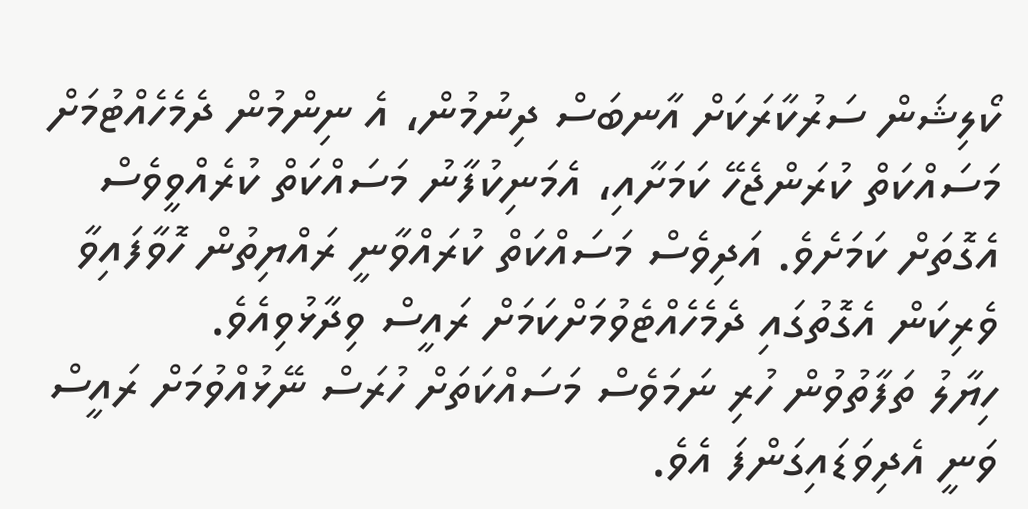ކޯލިޝަން ސަރުކާރަކަށް އާނބަސް ދިނުމުން، އެ ނިންމުން ދެމެހެއްޓުމަށް މަސައްކަތް ކުރަންޖެހޭ ކަމަށާއި، އެމަނިކުފާނު މަސައްކަތް ކުރެއްވީވެސް އެގޮތަށް ކަމަށެވެ. އަދިވެސް މަސައްކަތް ކުރައްވާނީ ރައްޔިތުން ހޮވާފައިވާ ވެރިކަން އެގޮތުގައި ދެމެހެއްޓެވުމަށްކަމަށް ރައީސް ވިދާޅުވިއެވެ.
ހިޔާލު ތަފާތުވުން ހުރި ނަމަވެސް މަސައްކަތަށް ހުރަސް ނޭޅުއްވުމަށް ރައީސް ވަނީ އެދިވަޑައިގަންފަ އެވެ.